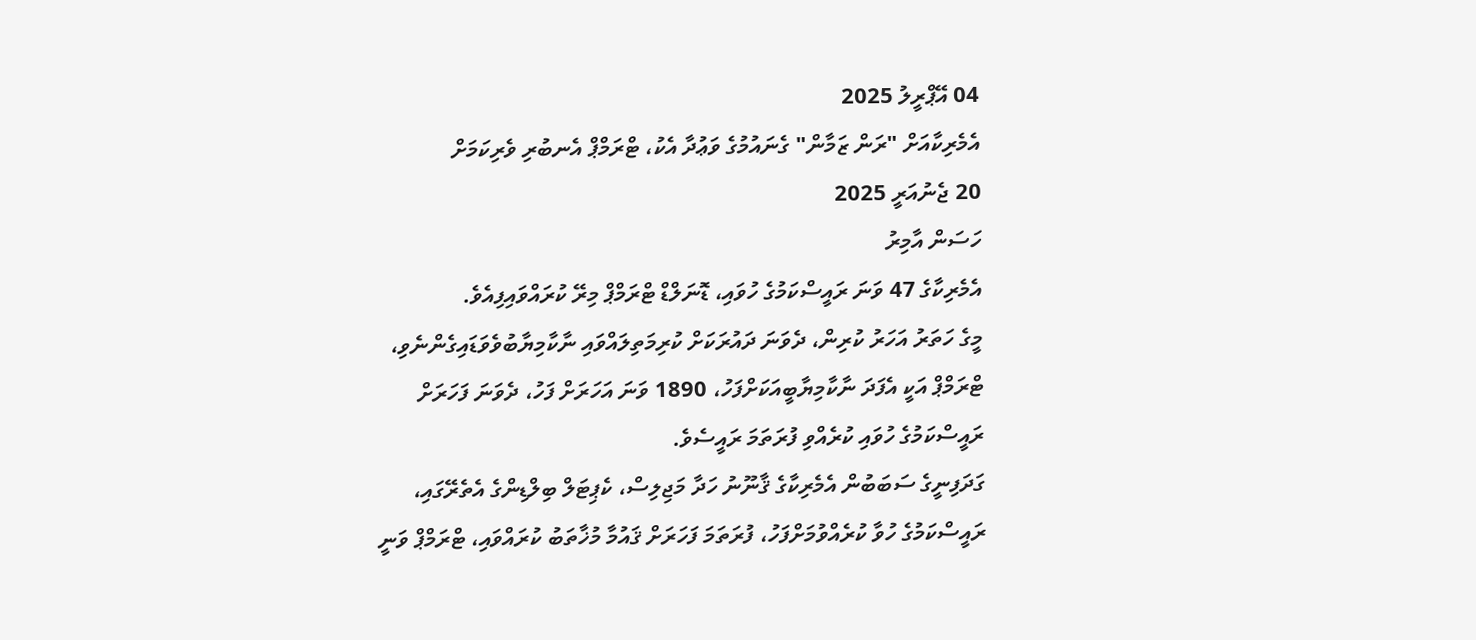04 އޭޕްރީލު 2025
އެމެރިކާއަށް "ރަން ޒަމާން" ގެނައުމުގެ ވަޢުދާ އެކު، ޓްރަމްޕް އެނބުރި ވެރިކަމަށް
20 ޖެނުއަރީ 2025
ހަސަން އާމިރު
އެމެރިކާގެ 47 ވަނަ ރައީސްކަމުގެ ހުވައި، ޑޮނަލްޑް ޓްރަމްޕް މިރޭ ކުރައްވައިފިއެވެ.
މީގެ ހަތަރު އަހަރު ކުރިން، ދެވަނަ ދައުރަކަށް ކުރިމަތިލައްވައި ނާކާމިޔާބުވެވަޑައިގެންނެވި، ޓްރަމްޕް އަކީ އެފަދަ ނާކާމިޔާބީއަކަށްފަހު، 1890 ވަނަ އަހަރަށް ފަހު، ދެވަނަ ފަހަރަށް ރައީސްކަމުގެ ހުވައި ކުރެއްވި ފުރަތަމަ ރައީސެވެ.
ގަދަފިނީގެ ސަބަބުން އެމެރިކާގެ ޤާނޫނު ހަދާ މަޖިލިސް، ކެޕިޓަލް ބިލްޑިންގެ އެތެރޭގައި، ރައީސްކަމުގެ ހުވާ ކުރެއްވުމަށްފަހު، ފުރަތަމަ ފަހަރަށް ޤައުމާ މުޚާތަބު ކުރައްވައި، ޓްރަމްޕް ވަނީ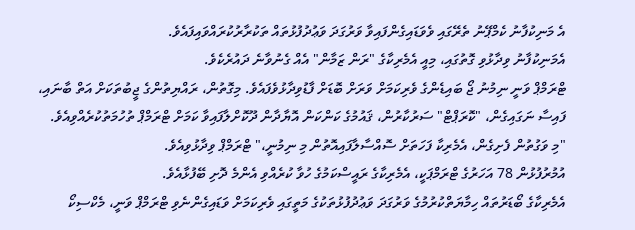އެ މަނިކުފާނު ކެމްޕޭނު ތެރޭގައި ވެވަޑައިގެންފައިވާ ވަރުގަދަ ވަޢުދުފުޅުތައް ތަކުރާރުކުރައްވައިފައެވެ.
އެމަނިކުފާނު ވިދާޅުވި ގޮތުގައި، މިއީ އެމެރިކާގެ "ރަން ޒަމާން" އެއް ގެނުވާނެ ދައުރެކެވެ.
ޓްރަމްޕް ވަނީ ނިމުނު ޖޯ ބައިޑެންގެ ވެރިކަމަށް ވަރަށް ބޮޑަށް ފާޑުވިދާޅުވެފައެވެ. މިގޮތުން، ރައްޔިތުންގެ ޖީބުތަކަށް އަތް ބާނައި، ފައިސާ ނަގައިގެން، "ކޮރަޕްޓް" ސަރުކާރުން، ޤައުމުގެ ކަންކަން އޮޔާދާން ދޫކޮށްލާފައިވާ ކަމަށް ޓްރަމްޕް ތުހުމަތުކުރެއްވިއެވެ.
"މި ވަގުތުން ފެށިގެން، އެމެރިކާ ފަހަތަށް ސޮއްސާލާފައިއޮތުން މި ނިމުނީ،" ޓްރަމްޕް ވިދާޅުވިއެވެ.
އުމުރުފުޅުން 78 އަހަރުގެ ޓްރަމްޕަކީ، އެމެރިކާގެ ރައީސްކަމުގެ ހުވާ ކުރެއްވި އެންމެ ދޮށި ބޭފުޅާއެވެ.
އެމެރިކާގެ ބޯޑަރުތައް ހިމާޔަތްކުރުމުގެ ވަރުގަދަ ވަޢުދުފުޅުތަކުގެ މަތީގައި ވެރިކަމަށް ވަޑައިގެންނެވި ޓްރަމްޕް ވަނީ، މެކްސިކޯ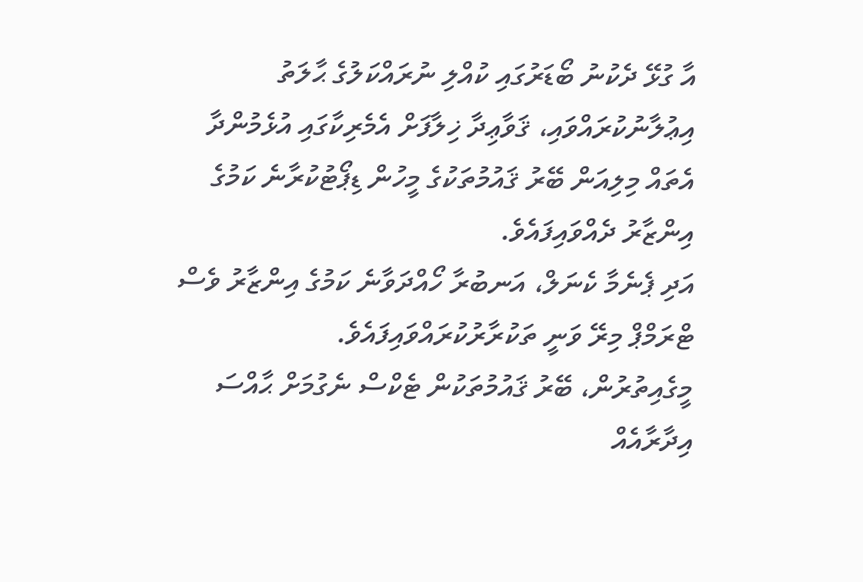އާ ގުޅޭ ދެކުނު ބޯޑަރުގައި ކުއްލި ނުރައްކަލުގެ ޙާލަތު އިޢުލާނުކުރައްވައި، ޤަވާޢިދާ ޚިލާފަށް އެމެރިކާގައި އުޅެމުންދާ އެތައް މިލިއަން ބޭރު ޤައުމުތަކުގެ މީހުން ޑިޕޯޓުކުރާނެ ކަމުގެ އިންޒާރު ދެއްވައިފައެވެ.
އަދި ޕެނެމާ ކެނަލް، އަނބުރާ ހޯއްދަވާނެ ކަމުގެ އިންޒާރު ވެސް ޓްރަމްޕް މިރޭ ވަނީ ތަކުރާރުކުރައްވައިފައެވެ.
މީގެއިތުރުން، ބޭރު ޤައުމުތަކުން ޓެކްސް ނެގުމަށް ޙާއްސަ އިދާރާއެއް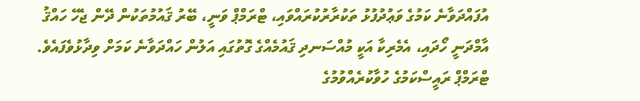އުފައްދަވާނެ ކަމުގެ ވަޢުދުފުޅު ތަކުރާރުކުރައްވައި، ޓްރަމްޕް ވަނީ، ބޭރު ޤައުމުތަކުން ދޭން ޖެހޭ ހައްޤު އާމްދަނީ ހޯދައި، އެމެރިކާ އަކީ މުއްސަނދި ޤައުމެއްގެ ގޮތުގައި އަލުން ހައްދަވާނެ ކަމަށް ވިދާޅުވެފައެވެ.
ޓްރަމްޕް ރައީސްކަމުގެ ހުވާކުރެއްވުމުގެ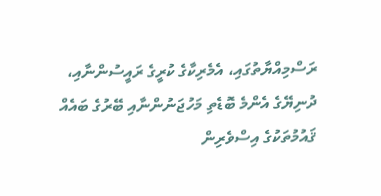ރަސްމިއްޔާތުގައި، އެމެރިކާގެ ކުރީގެ ރައީސުންނާއި، ދުނިޔޭގެ އެންމެ ބޮޑެތި މަހުޖަނުންނާއި ބޭރުގެ ބައެއް ޤައުމުތަކުގެ އިސްވެރިން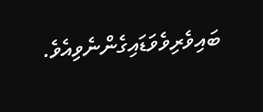ބައިވެރިވެވަޑައިގެންނެވިއެވެ.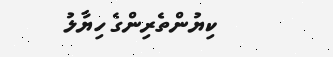ކިޔުންތެރިންގެ ހިޔާލު